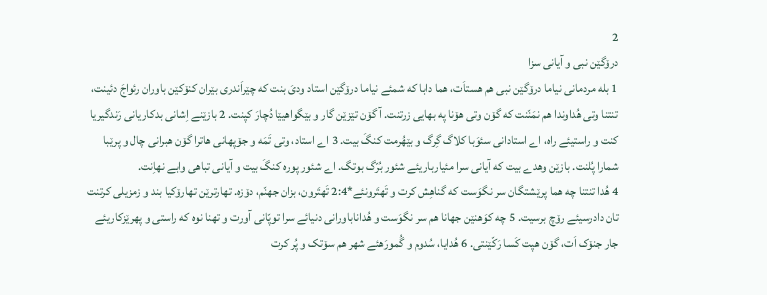2
درۆگێن نبی و آیانی سزا
1 بله مردمانی نیاما درۆگێن نبی هم هستاَت، هما دابا که شمئے نیاما درۆگێن استاد ودیَ بنت که چێراَندری بێران کنۆکێن باوران رئواجَ دئینت، تنتنا وتی هُداوندا هم نمَنّنت که گۆن وتی هۆنا په بهایی زرتنت. آ گۆن تێزێن گار و بێگواهیێا دُچارَ کپنت. 2 بازێنے اِشانی بدکاریانی رَندگیریا کنت و راستیئے راه، اے استادانی سئوَبا کلاگ گِرگ و بێهُرمت کنگَ بیت. 3 اے استاد، وتی تَمَه و جۆپهانی هاترا گۆن هبرانی چال و پرێبا شمارا پُلنت. بازێن وهدے بیت که آیانی سرا مئیارباریئے شئور بُرّگ بوتگ. اے شئور پوره کنگَ بیت و آیانی تباهی وابے نهاِنت.
4 هُدا تنتنا چه هما پرێشتگان سر نگوَست که گناهِش کرت و تَهتَرونئے*2:4 تَهتَرون، بزان جهنّم، دۆزه. تهارترێن تهارۆکیا بند و زمزیلی کرتنت تان دادرسیئے رۆچ برسیت. 5 چه کوَهنێن جهانا هم سر نگوَست و هُداناباورانی دنیائے سرا توپّانی آورت و تهنا نوه که راستی و پهرێزکاریئے جار جنۆک اَت، گۆن هپت کَسا رَکّێنتی. 6 هُدایا، سُدوم و گُمورَهئے شهر هم سۆتک و پُر کرت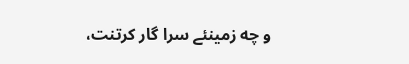و چه زمینئے سرا گار کرتنت،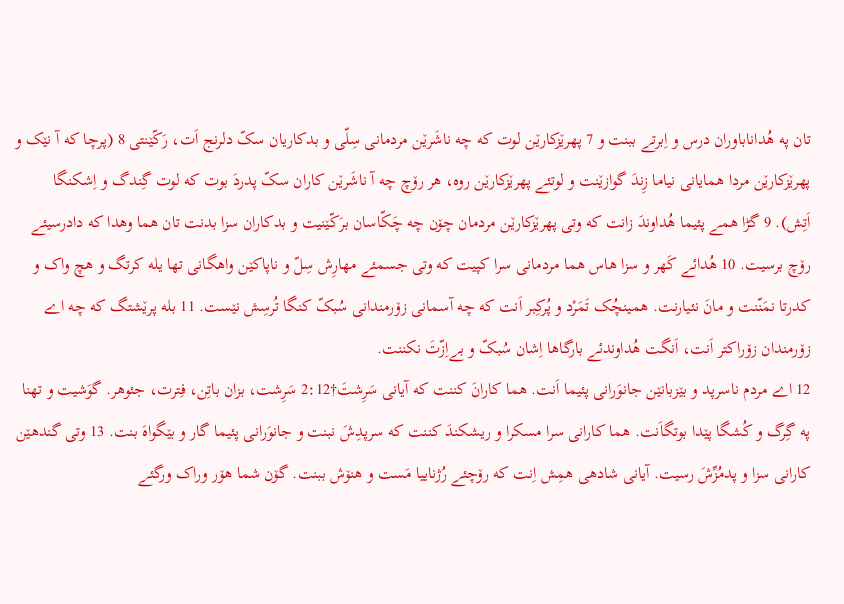تان په هُداناباوران درس و اِبرتے ببنت و 7 پهرێزکارێن لوت که چه ناشَرێن مردمانی سِلّی و بدکاریان سکّ دلرنج اَت، رَکّێنتی 8 (پرچا که آ نێک و پهرێزکارێن مردا همایانی نیاما زِندَ گوازێنت و لوتئے پهرێزکارێن روه، هر رۆچ چه آ ناشَرێن کاران سکّ پدردَ بوت که لوت گِندگ و اِشکنگا اَتِش). 9 گڑا همے پئیما هُداوندَ زانت که وتی پهرێزکارێن مردمان چۆن چه چَکّاسان برَکّێنیت و بدکاران سزا بدنت تان هما وهدا که دادرسیئے رۆچ برسیت. 10 هُدائے کَهر و سزا هاس هما مردمانی سرا کپیت که وتی جسمئے مهارِش سِلّ و ناپاکێن واهگانی تها یله کرتگ و هچ واک و کدرتا نمَنّنت و مانَ نئیارنت. همینچُک تَمَرْد و پُرکِبر اَنت که چه آسمانی زۆرمندانی سُبکّ کنگا تُرسِش نێست. 11 بله پرێشتگ که چه اے زۆرمندان زۆراکتر اَنت، اَنگت هُداوندئے بارگاها اِشان سُبکّ و بےاِزّتَ نکننت.
12 اے مردم ناسرپد و بێزبانێن جانوَرانی پئیما اَنت. هما کارانَ کننت که آیانی سَرِشتَ†2:12 سَرِشت، بزان باتِن، فِترت، جئوهر. گوَشیت و تهنا په گِرگ و کُشگا پێدا بوتگاَنت. هما کارانی سرا مسکرا و ریشکندَ کننت که سرپدِشَ نبنت و جانوَرانی پئیما گار و بێگواهَ بنت. 13 وتی گندهێن کارانی سزا و پدمُزِّشَ رسیت. آیانی شادهی همِش اِنت که رۆچئے رُژناییا مَست و هنۆش ببنت. گۆن شما هۆر وراک ورگئے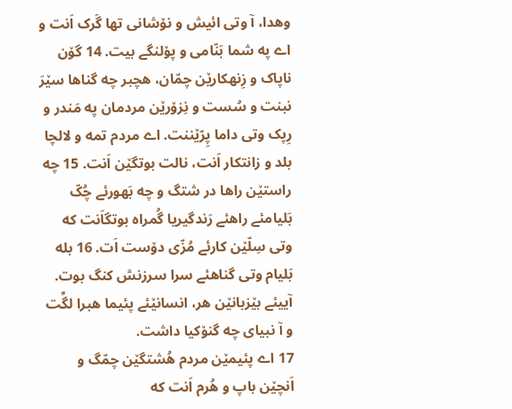وهدا، آ وتی ائیش و نۆشانی تها گَرک اَنت و اے په شما بَنّامی و پۆلنگے بیت. 14 گۆن ناپاک و زِنهکارێن چمّان، هچبر چه گناها سێرَ نبنت و سُست و نِزۆرێن مردمان په مَندر و رِپک وتی داما پِرّێننت. اے مردم تمه و لالچا بلد و زانتکار اَنت، نالت بوتگێن اَنت. 15 چه راستێن راها در شتگ و چه بَهورئے چُکّ بَلیامئے راهئے رَندگیریا گُمراه بوتگاَنت که وتی سِلّێن کارئے مُزّی دۆست اَت. 16 بله بَلیام وتی گناهئے سرا سرزنش کنگ بوت. آییئے بێزبانێن هر، انسانێئے پئیما هبرا لگِّت و آ نبیای چه گنۆکیا داشت.
17 اے پئیمێن مردم هُشتگێن چمّگ و اَنچێن باپ و هُرم اَنت که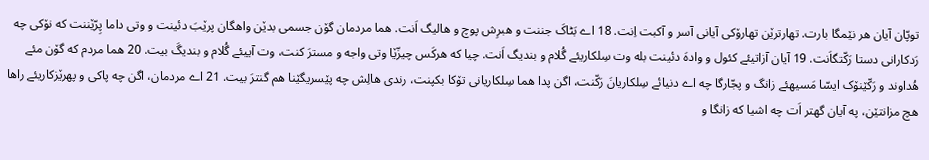توپّان آیان هر نێمگا بارت. تهارترێن تهارۆکی آیانی آسر و آکبت اِنت. 18 اے بَٹاکَ جننت و هبرِش پوچ و هالیگ اَنت. هما مردمان گۆن جسمی بدێن واهگان پرێبَ دئینت و وتی داما پِرّێننت که نۆکی چه رَدکارانی دستا رَکّتگاَنت. 19 آیان آزاتیئے کئول و وادهَ دئینت بله وت سِلکاریئے گُلام و بندیگ اَنت. چیا که هرکَس چیزّێا وتی واجه و مسترَ کنت، وت آییئے گُلام و بندیگَ بیت. 20 هما مردم که گۆن مئے هُداوند و رَکّێنۆک ایسّا مَسیهئے زانگ و پجّارگا چه اے دنیائے سِلکاریانَ رَکّنت، اگن پدا هما سِلکاریانی تۆکا بکپنت، رندی هالِش چه پێسریگێنا هم گنترَ بیت. 21 اے مردمان، اگن چه پاکی و پهرێزکاریئے راها هچ مزانتێن، په آیان گهتر اَت چه اشیا که زانگا و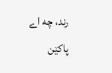رند، چه اے پاکێن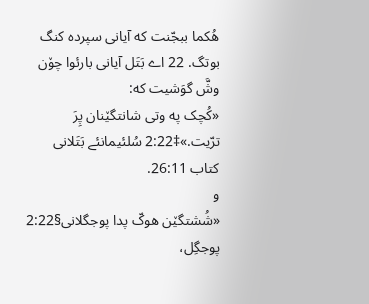هُکما ببجّنت که آیانی سپرده کنگ بوتگ. 22 اے بَتَل آیانی بارئوا چۆن وشَّ گوَشیت که:
«کُچک په وتی شانتگێنان پِرَ ترّیت.»‡2:22 سُلئیمانئے بَتَلانی کتاب 26:11.
و
«شُشتگێن هوکّ پدا پوجگلانی§2:22 پوجگِل،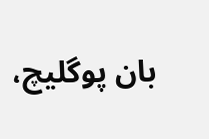بان پوگلیچ،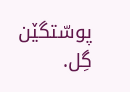پوسّتگێن گِل.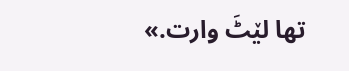تها لێٹَ وارت.»